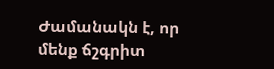Ժամանակն է, որ մենք ճշգրիտ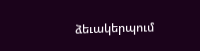ձեւակերպում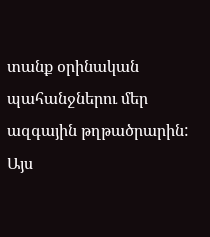տանք օրինական պահանջներու մեր ազգային թղթածրարին: Այս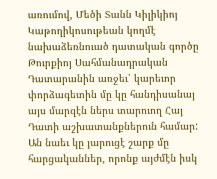առումով, Մեծի Տանն Կիլիկիոյ Կաթողիկոսութեան կողմէ նախաձեռնուած դատական գործը Թուրքիոյ Սահմանադրական Դատարանին առջեւ՝ կարեւոր փորձագետին մը կը հանդիսանայ այս մարզէն ներս տարուող Հայ Դատի աշխատանքներուն համար: Ան նաեւ կը յարուցէ շարք մը հարցականներ, որոնք այժմէն իսկ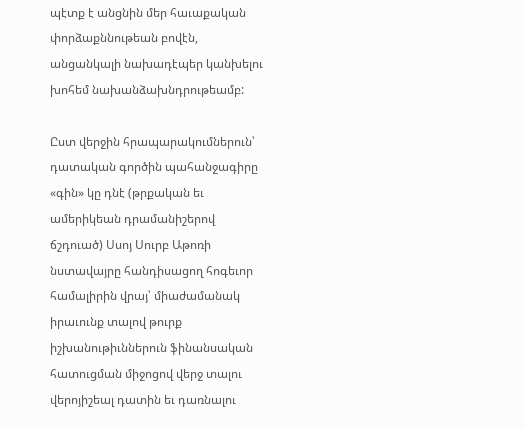պէտք է անցնին մեր հաւաքական փորձաքննութեան բովէն, անցանկալի նախադէպեր կանխելու խոհեմ նախանձախնդրութեամբ:

Ըստ վերջին հրապարակումներուն՝ դատական գործին պահանջագիրը «գին» կը դնէ (թրքական եւ ամերիկեան դրամանիշերով ճշդուած) Սսոյ Սուրբ Աթոռի նստավայրը հանդիսացող հոգեւոր համալիրին վրայ՝ միաժամանակ իրաւունք տալով թուրք իշխանութիւններուն ֆինանսական հատուցման միջոցով վերջ տալու վերոյիշեալ դատին եւ դառնալու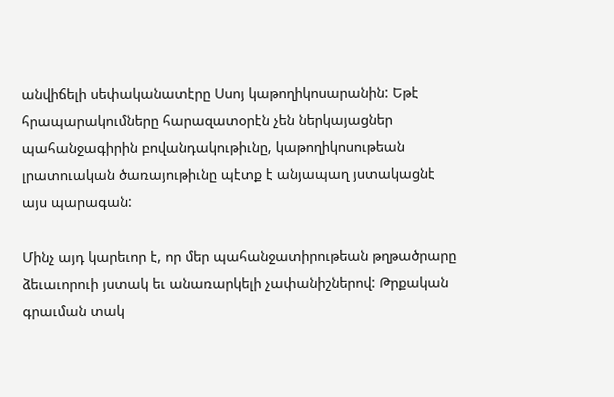անվիճելի սեփականատէրը Սսոյ կաթողիկոսարանին: Եթէ հրապարակումները հարազատօրէն չեն ներկայացներ պահանջագիրին բովանդակութիւնը, կաթողիկոսութեան լրատուական ծառայութիւնը պէտք է անյապաղ յստակացնէ այս պարագան:

Մինչ այդ կարեւոր է, որ մեր պահանջատիրութեան թղթածրարը ձեւաւորուի յստակ եւ անառարկելի չափանիշներով: Թրքական գրաւման տակ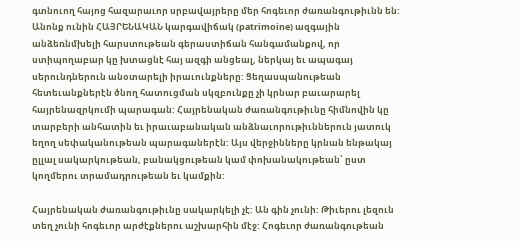գտնուող հայոց հազարաւոր սրբավայրերը մեր հոգեւոր ժառանգութիւնն են: Անոնք ունին ՀԱՅՐԵՆԱԿԱՆ կարգավիճակ (patrimoine) ազգային անձեռնմխելի հարստութեան գերաստիճան հանգամանքով, որ ստիպողաբար կը խտացնէ հայ ազգի անցեալ, ներկայ եւ ապագայ սերունդներուն անօտարելի իրաւունքները: Ցեղասպանութեան հետեւանքներէն ծնող հատուցման սկզբունքը չի կրնար բաւարարել հայրենազրկումի պարագան: Հայրենական ժառանգութիւնը հիմնովին կը տարբերի անհատին եւ իրաւաբանական անձնաւորութիւններուն յատուկ եղող սեփականութեան պարագաներէն: Այս վերջինները կրնան ենթակայ ըլլալ սակարկութեան, բանակցութեան կամ փոխանակութեան՝ ըստ կողմերու տրամադրութեան եւ կամքին:

Հայրենական ժառանգութիւնը սակարկելի չէ: Ան գին չունի: Թիւերու լեզուն տեղ չունի հոգեւոր արժէքներու աշխարհին մէջ: Հոգեւոր ժառանգութեան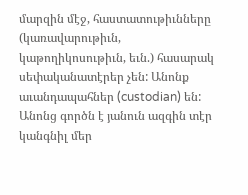մարզին մէջ, հաստատութիւնները (կառավարութիւն, կաթողիկոսութիւն, եւն.) հասարակ սեփականատէրեր չեն: Անոնք աւանդապահներ (custodian) են: Անոնց գործն է յանուն ազգին տէր կանգնիլ մեր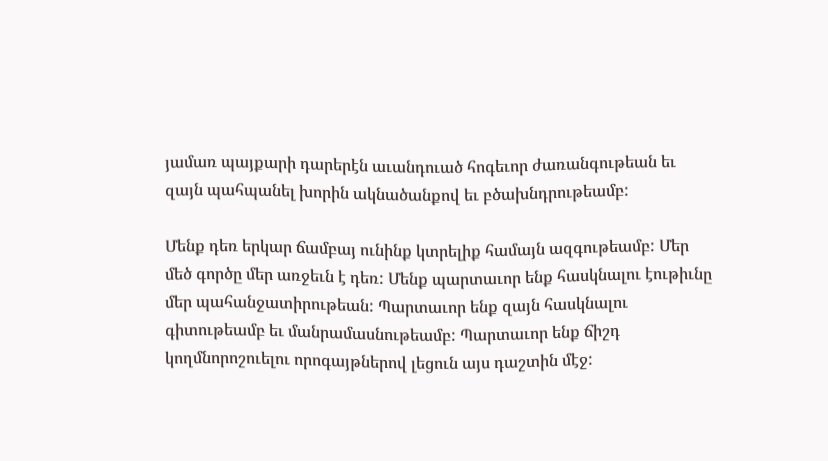յամառ պայքարի դարերէն աւանդուած հոգեւոր ժառանգութեան եւ զայն պահպանել խորին ակնածանքով եւ բծախնդրութեամբ:

Մենք դեռ երկար ճամբայ ունինք կտրելիք համայն ազգութեամբ: Մեր մեծ գործը մեր առջեւն է դեռ: Մենք պարտաւոր ենք հասկնալու էութիւնը մեր պահանջատիրութեան: Պարտաւոր ենք զայն հասկնալու գիտութեամբ եւ մանրամասնութեամբ: Պարտաւոր ենք ճիշդ կողմնորոշուելու որոգայթներով լեցուն այս դաշտին մէջ: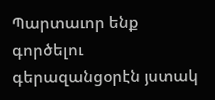Պարտաւոր ենք գործելու գերազանցօրէն յստակ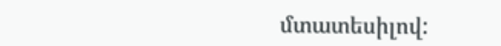մտատեսիլով: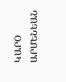ԿԱՐՕ ԱՐՄԵՆԵԱՆ